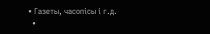• Газеты, часопісы і г.д.
  •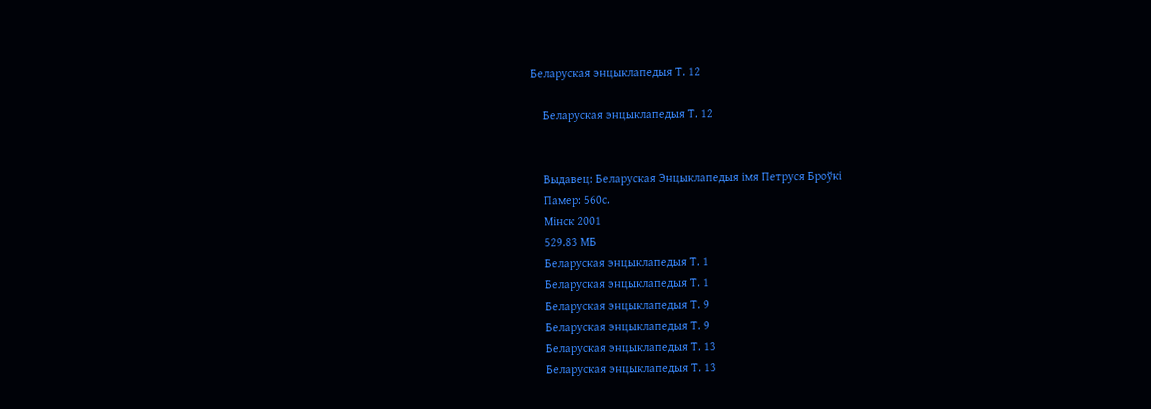Беларуская энцыклапедыя Т. 12

    Беларуская энцыклапедыя Т. 12


    Выдавец: Беларуская Энцыклапедыя імя Петруся Броўкі
    Памер: 560с.
    Мінск 2001
    529.83 МБ
    Беларуская энцыклапедыя Т. 1
    Беларуская энцыклапедыя Т. 1
    Беларуская энцыклапедыя Т. 9
    Беларуская энцыклапедыя Т. 9
    Беларуская энцыклапедыя Т. 13
    Беларуская энцыклапедыя Т. 13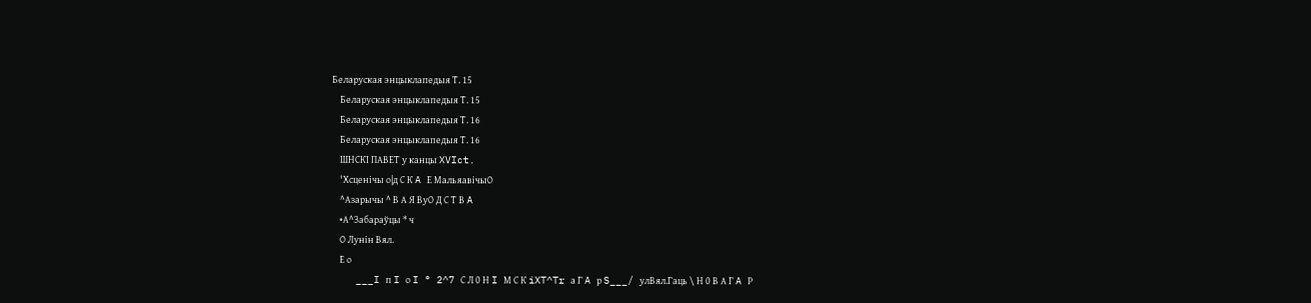Беларуская энцыклапедыя Т. 15
    Беларуская энцыклапедыя Т. 15
    Беларуская энцыклапедыя Т. 16
    Беларуская энцыклапедыя Т. 16
    ШНСКІ ПАВЕТ у канцы XVIct.
    'Хсценічы о|д С К A Е МальяавічыО
    ^Азарычы ^ В А Я ВуО Д С Т В A
    •А^Забараўцы * ч
    О Лунін Вял.
    Е о
    ___I п I о I ° 2^7 С Л 0 Н I М С К iXT^Tr а Г A р S___/ улВял.Гаць \ Н 0 В А Г A Р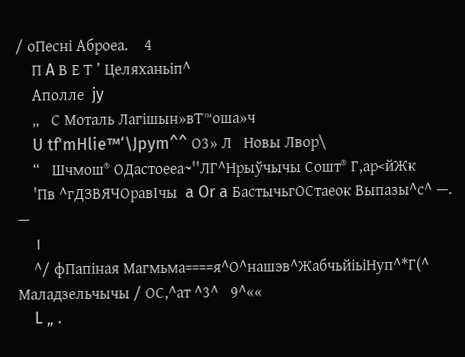/ оПесні Аброеа.    4
    П A В Е Т ’ Целяханьіп^
    Аполле  jy
    „   С Моталь Лагішын»вТ™оша»ч
    U tf'mHlie™‘\Jpym^^ О3» Л   Новы Лвор\
    “   Шчмош® ОДастоееа~''ЛГ^Нрыўчычы Сошт® Г,ар<йЖк
    'Пв ^гДЗВЯЧОравІчы  a Or a БастычьгОСтаеок Выпазы^с^ —. —
    ।
    ^/ фПапіная Магмьма====я^О^нашэв^ЖабчьйіьіНуп^*Г(^ Маладзельчычы / ОС,^ат ^3^   9^««
    L „ .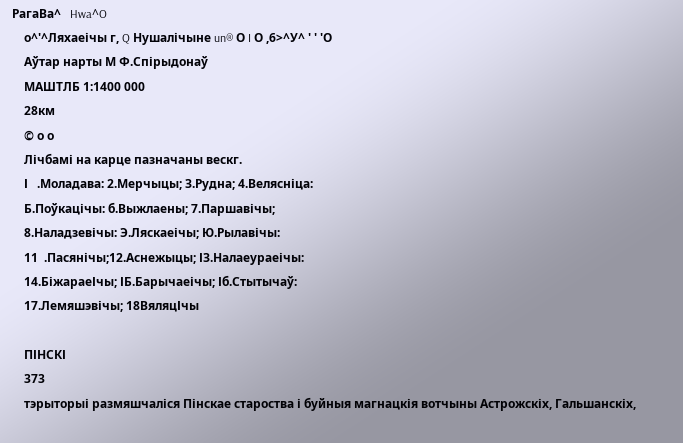РагаВа^   Hwa^O
    о^'^Ляхаеічы г, Q Нушалічыне un® О I О ,6>^У^ ' ' 'О
    Аўтар нарты М Ф.Спірыдонаў
    МАШТЛБ 1:1400 000
    28км
    © о о
    Лічбамі на карце пазначаны вескг.
    І   .Моладава: 2.Мерчыцы; З.Рудна; 4.Велясніца:
    Б.Поўкацічы: б.Выжлаены; 7.Паршавічы;
    8.Наладзевічы: Э.Ляскаеічы; Ю.Рылавічы:
    11  .Пасянічы;12.Аснежыцы; ІЗ.Налаеураеічы:
    14.БіжараеІчы; ІБ.Барычаеічы; Іб.Стытычаў:
    17.Лемяшэвічы; 18ВяляцІчы

    ПІНСКІ
    373
    тэрыторыі размяшчаліся Пінскае староства і буйныя магнацкія вотчыны Астрожскіх, Гальшанскіх,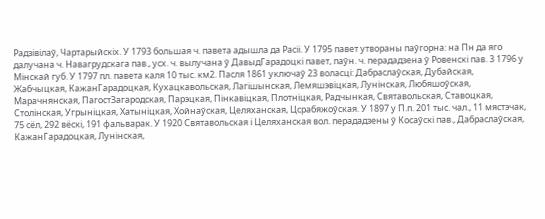Радзівілаў, Чартарыйскіх. У 1793 большая ч. павета адышла да Расіі. У 1795 павет утвораны паўгорна: на Пн да яго далучана ч. Навагрудскага пав., усх. ч. вылучана ў ДавыдГарадоцкі павет, паўн. ч. перададзена ў Ровенскі пав. 3 1796 у Мінскай губ. У 1797 пл. павета каля 10 тыс. км2. Пасля 1861 уключаў 23 воласці: Дабраслаўская, Дубайская, Жабчыцкая, КажанГарадоцкая, Кухацкавольская, Лагішынская, Лемяшэвіцкая, Лунінская, Любяшоўская, Марачнянская, ПагостЗагародская, Парэцкая, Пінкавіцкая, Плотніцкая, Радчынкая, Святавольская, Ставоцкая, Столінская, Угрыніцкая, Хатыніцкая, Хойнаўская, Целяханская, Цсрабяжоўская. У 1897 у П.п. 201 тыс. чал., 11 мястэчак, 75 сёл, 292 вёскі, 191 фальварак. У 1920 Святавольская і Целяханская вол. перададзены ў Косаўскі пав., Дабраслаўская, КажанГарадоцкая, Лунінская,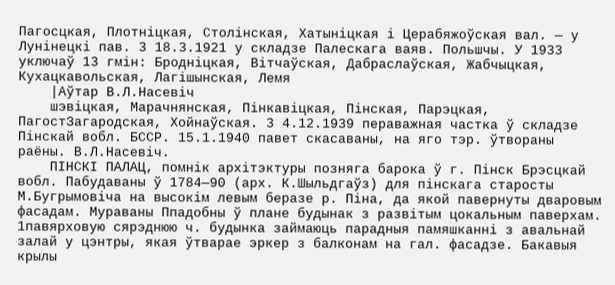Пагосцкая, Плотніцкая, Столінская, Хатыніцкая і Церабяжоўская вал. — у Лунінецкі пав. 3 18.3.1921 у складзе Палескага ваяв. Польшчы. У 1933 уключаў 13 гмін: Бродніцкая, Вітчаўская, Дабраслаўская, Жабчыцкая, Кухацкавольская, Лагішынская, Лемя
    |Аўтар В.Л.Насевіч
    шэвіцкая, Марачнянская, Пінкавіцкая, Пінская, Парэцкая, ПагостЗагародская, Хойнаўская. 3 4.12.1939 пераважная частка ў складзе Пінскай вобл. БССР. 15.1.1940 павет скасаваны, на яго тэр. ўтвораны раёны. В.Л.Насевіч.
    ПІНСКІ ПАЛАЦ, помнік архітэктуры позняга барока ў г. Пінск Брэсцкай вобл. Пабудаваны ў 1784—90 (арх. К.Шыльдгаўз) для пінскага старосты М.Бугрымовіча на высокім левым беразе р. Піна, да якой павернуты дваровым фасадам. Мураваны Ппадобны ў плане будынак з развітым цокальным паверхам. 1павярховую сярэднюю ч. будынка займаюць парадныя памяшканні з авальнай залай у цэнтры, якая ўтварае эркер з балконам на гал. фасадзе. Бакавыя крылы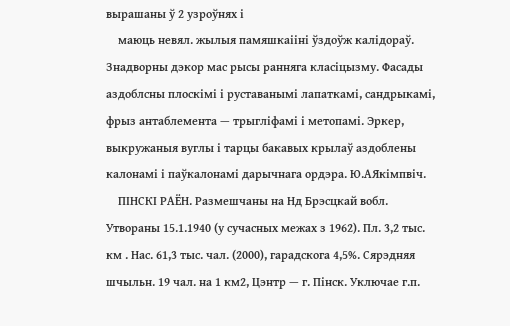вырашаны ў 2 узроўнях і
    маюць невял. жылыя памяшкаііні ўздоўж калідораў. Знадворны дэкор мас рысы ранняга класіцызму. Фасады аздоблсны плоскімі і руставанымі лапаткамі, сандрыкамі, фрыз антаблемента — трыгліфамі і метопамі. Эркер, выкружаныя вуглы і тарцы бакавых крылаў аздоблены калонамі і паўкалонамі дарычнага ордэра. Ю.АЯкімпвіч.
    ПІНСКІ РАЁН. Размешчаны на Нд Брэсцкай вобл. Утвораны 15.1.1940 (у сучасных межах з 1962). Пл. 3,2 тыс. км . Нас. 61,3 тыс. чал. (2000), гарадскога 4,5%. Сярэдняя шчыльн. 19 чал. на 1 км2, Цэнтр — г. Пінск. Уключае г.п.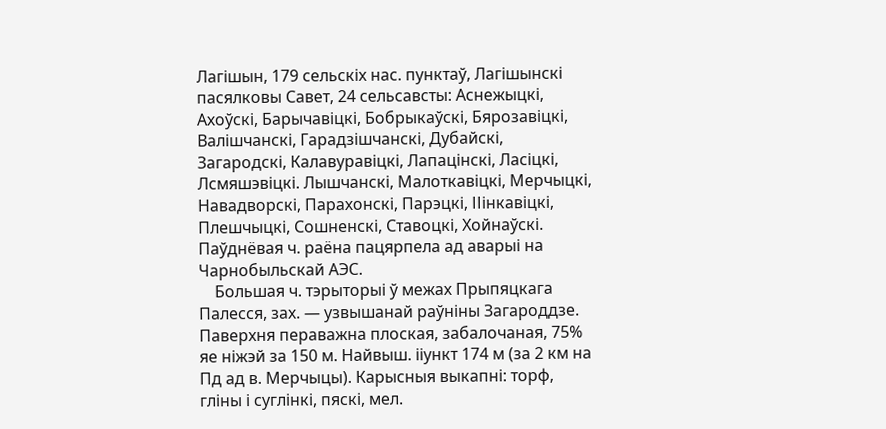Лагішын, 179 сельскіх нас. пунктаў, Лагішынскі пасялковы Савет, 24 сельсавсты: Аснежыцкі, Ахоўскі, Барычавіцкі, Бобрыкаўскі, Бярозавіцкі, Валішчанскі, Гарадзішчанскі, Дубайскі, Загародскі, Калавуравіцкі, Лапацінскі, Ласіцкі, Лсмяшэвіцкі. Лышчанскі, Малоткавіцкі, Мерчыцкі, Навадворскі, Парахонскі, Парэцкі, ІІінкавіцкі, Плешчыцкі, Сошненскі, Ставоцкі, Хойнаўскі. Паўднёвая ч. раёна пацярпела ад аварыі на Чарнобыльскай АЭС.
    Большая ч. тэрыторыі ў межах Прыпяцкага Палесся, зах. — узвышанай раўніны Загароддзе. Паверхня пераважна плоская, забалочаная, 75% яе ніжэй за 150 м. Найвыш. ііункт 174 м (за 2 км на Пд ад в. Мерчыцы). Карысныя выкапні: торф, гліны і суглінкі, пяскі, мел.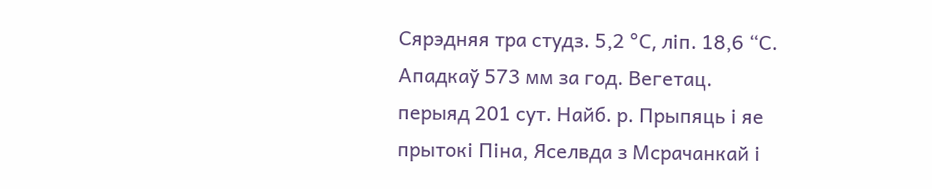Сярэдняя тра студз. 5,2 °C, ліп. 18,6 “С. Ападкаў 573 мм за год. Вегетац. перыяд 201 сут. Найб. р. Прыпяць і яе прытокі Піна, Яселвда з Мсрачанкай і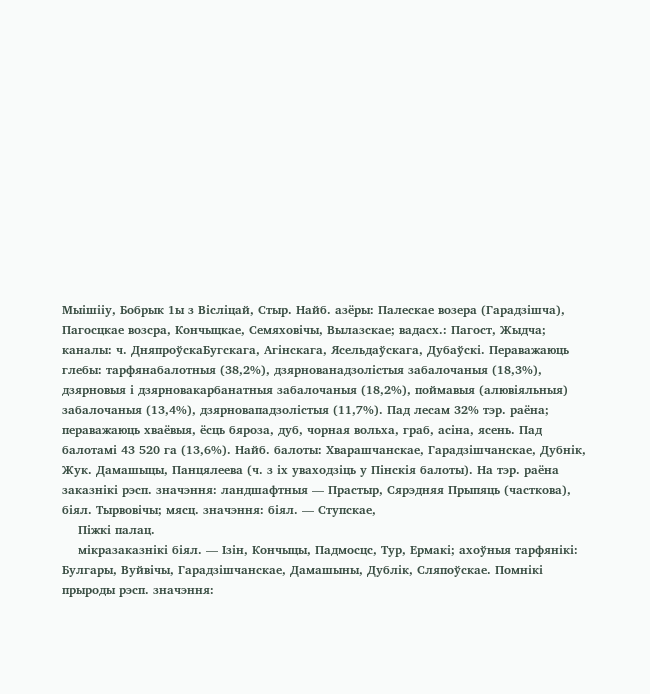Мыішііу, Бобрык 1ы з Вісліцай, Стыр. Найб. азёры: Палескае возера (Гарадзішча), Пагосцкае возсра, Кончыцкае, Семяховічы, Вылазскае; вадасх.: Пагост, Жыдча; каналы: ч. ДняпроўскаБугскага, Агінскага, Ясельдаўскага, Дубаўскі. Пераважаюць глебы: тарфянабалотныя (38,2%), дзярнованадзолістыя забалочаныя (18,3%), дзярновыя і дзярновакарбанатныя забалочаныя (18,2%), поймавыя (алювіяльныя) забалочаныя (13,4%), дзярновападзолістыя (11,7%). Пад лесам 32% тэр. раёна; пераважаюць хваёвыя, ёсць бяроза, дуб, чорная вольха, граб, асіна, ясень. Пад балотамі 43 520 га (13,6%). Найб. балоты: Хварашчанскае, Гарадзішчанскае, Дубнік, Жук. Дамашыцы, Панцялеева (ч. з іх уваходзіць у Пінскія балоты). На тэр. раёна заказнікі рэсп. значэння: ландшафтныя — Прастыр, Сярэдняя Прыпяць (часткова), біял. Тырвовічы; мясц. значэння: біял. — Ступскае,
    Піжкі палац.
    мікразаказнікі біял. — Ізін, Кончыцы, Падмосцс, Тур, Ермакі; ахоўныя тарфянікі: Булгары, Вуйвічы, Гарадзішчанскае, Дамашыны, Дублік, Сляпоўскае. Помнікі прыроды рэсп. значэння: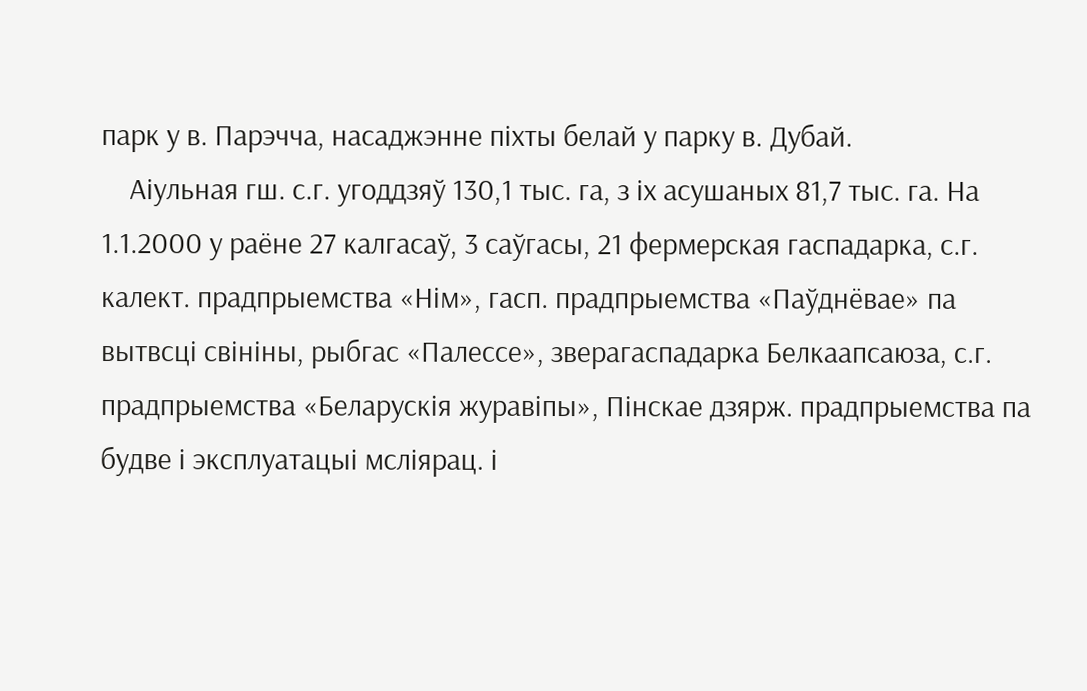парк у в. Парэчча, насаджэнне піхты белай у парку в. Дубай.
    Аіульная гш. с.г. угоддзяў 130,1 тыс. га, з іх асушаных 81,7 тыс. га. На 1.1.2000 у раёне 27 калгасаў, 3 саўгасы, 21 фермерская гаспадарка, с.г. калект. прадпрыемства «Нім», гасп. прадпрыемства «Паўднёвае» па вытвсці свініны, рыбгас «Палессе», зверагаспадарка Белкаапсаюза, с.г. прадпрыемства «Беларускія журавіпы», Пінскае дзярж. прадпрыемства па будве і эксплуатацыі мсліярац. і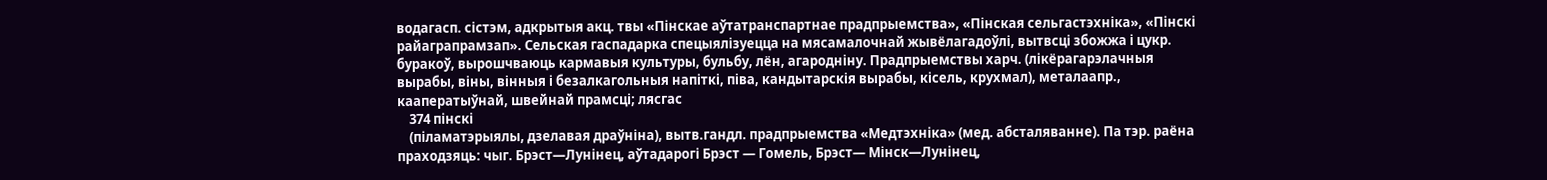водагасп. сістэм, адкрытыя акц. твы «Пінскае аўтатранспартнае прадпрыемства», «Пінская сельгастэхніка», «Пінскі райаграпрамзап». Сельская гаспадарка спецыялізуецца на мясамалочнай жывёлагадоўлі, вытвсці збожжа і цукр. буракоў, вырошчваюць кармавыя культуры, бульбу, лён, агародніну. Прадпрыемствы харч. (лікёрагарэлачныя вырабы, віны, вінныя і безалкагольныя напіткі, піва, кандытарскія вырабы, кісель, крухмал), металаапр., кааператыўнай, швейнай прамсці; лясгас
    374 пінскі
    (піламатэрыялы, дзелавая драўніна), вытв.гандл. прадпрыемства «Медтэхніка» (мед. абсталяванне). Па тэр. раёна праходзяць: чыг. Брэст—Лунінец, аўтадарогі Брэст — Гомель, Брэст— Мінск—Лунінец,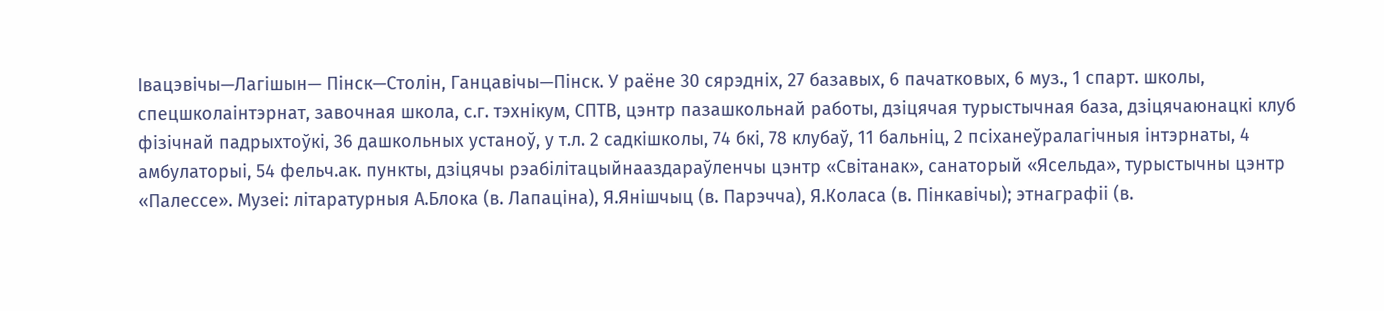Івацэвічы—Лагішын— Пінск—Столін, Ганцавічы—Пінск. У раёне 30 сярэдніх, 27 базавых, 6 пачатковых, 6 муз., 1 спарт. школы, спецшколаінтэрнат, завочная школа, с.г. тэхнікум, СПТВ, цэнтр пазашкольнай работы, дзіцячая турыстычная база, дзіцячаюнацкі клуб фізічнай падрыхтоўкі, 36 дашкольных устаноў, у т.л. 2 садкішколы, 74 бкі, 78 клубаў, 11 бальніц, 2 псіханеўралагічныя інтэрнаты, 4 амбулаторыі, 54 фельч.ак. пункты, дзіцячы рэабілітацыйнааздараўленчы цэнтр «Світанак», санаторый «Ясельда», турыстычны цэнтр «Палессе». Музеі: літаратурныя А.Блока (в. Лапаціна), Я.Янішчыц (в. Парэчча), Я.Коласа (в. Пінкавічы); этнаграфіі (в.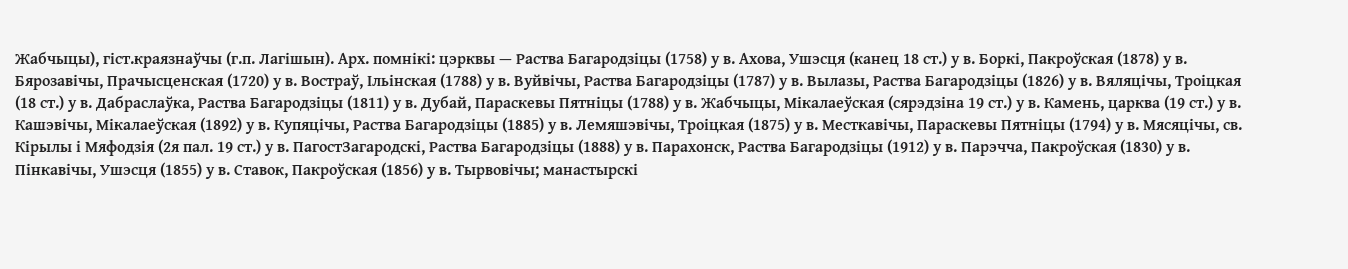Жабчыцы), гіст.краязнаўчы (г.п. Лагішын). Арх. помнікі: цэрквы — Раства Багародзіцы (1758) у в. Ахова, Ушэсця (канец 18 ст.) у в. Боркі, Пакроўская (1878) у в. Бярозавічы, Прачысценская (1720) у в. Востраў, Ільінская (1788) у в. Вуйвічы, Раства Багародзіцы (1787) у в. Вылазы, Раства Багародзіцы (1826) у в. Вяляцічы, Троіцкая (18 ст.) у в. Дабраслаўка, Раства Багародзіцы (1811) у в. Дубай, Параскевы Пятніцы (1788) у в. Жабчыцы, Мікалаеўская (сярэдзіна 19 ст.) у в. Камень, царква (19 ст.) у в. Кашэвічы, Мікалаеўская (1892) у в. Купяцічы, Раства Багародзіцы (1885) у в. Лемяшэвічы, Троіцкая (1875) у в. Месткавічы, Параскевы Пятніцы (1794) у в. Мясяцічы, св. Кірылы і Мяфодзія (2я пал. 19 ст.) у в. ПагостЗагародскі, Раства Багародзіцы (1888) у в. Парахонск, Раства Багародзіцы (1912) у в. Парэчча, Пакроўская (1830) у в. Пінкавічы, Ушэсця (1855) у в. Ставок, Пакроўская (1856) у в. Тырвовічы; манастырскі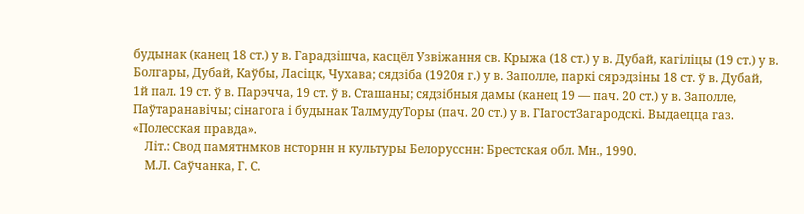будынак (канец 18 ст.) у в. Гарадзішча, касцёл Узвіжання св. Крыжа (18 ст.) у в. Дубай, кагіліцы (19 ст.) у в. Болгары, Дубай, Каўбы, Ласіцк, Чухава; сядзіба (1920я г.) у в. Заполле, паркі сярэдзіны 18 ст. ў в. Дубай, 1й пал. 19 ст. ў в. Парэчча, 19 ст. ў в. Сташаны; сядзібныя дамы (канец 19 — пач. 20 ст.) у в. Заполле, Паўтаранавічы; сінагога і будынак ТалмудуТоры (пач. 20 ст.) у в. ГІагостЗагародскі. Выдаецца газ. «Полесская правда».
    Літ.: Свод памятнмков нсторнн н культуры Белорусснн: Брестская обл. Мн., 1990.
    М.Л. Саўчанка, Г. С.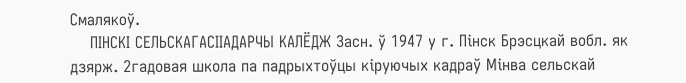Смалякоў.
    ПІНСКІ СЕЛЬСКАГАСІІАДАРЧЫ КАЛЁДЖ Засн. ў 1947 у г. Пінск Брэсцкай вобл. як дзярж. 2гадовая школа па падрыхтоўцы кіруючых кадраў Мінва сельскай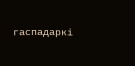гаспадаркі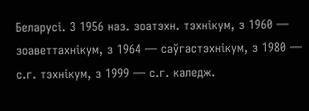Беларусі. 3 1956 наз. зоатэхн. тэхнікум, з 1960 — зоаветтахнікум, з 1964 — саўгастэхнікум, з 1980 — с.г. тэхнікум, з 1999 — с.г. каледж.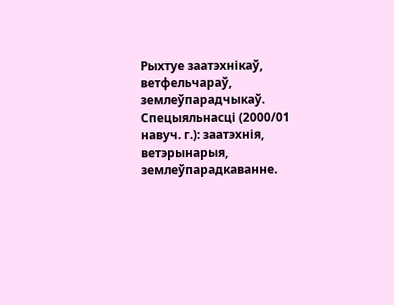Рыхтуе заатэхнікаў, ветфельчараў, землеўпарадчыкаў. Спецыяльнасці (2000/01 навуч. г.): заатэхнія, ветэрынарыя, землеўпарадкаванне.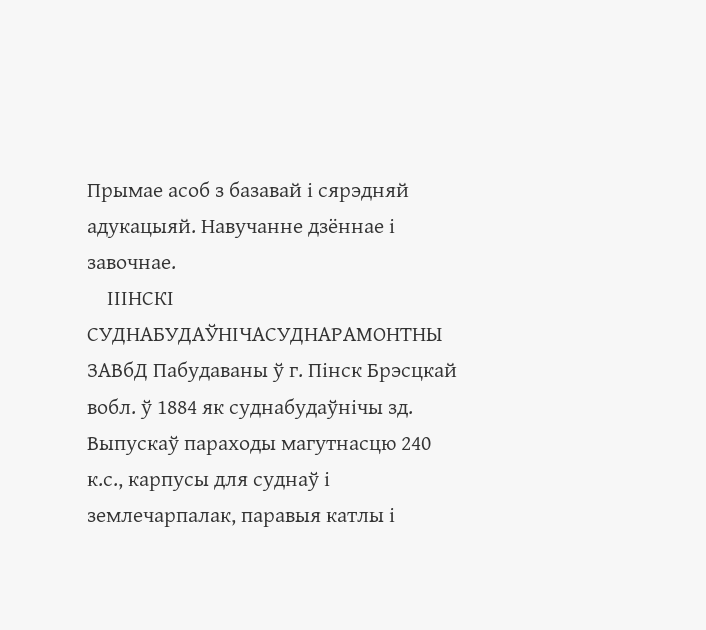Прымае асоб з базавай і сярэдняй адукацыяй. Навучанне дзённае і завочнае.
    ІІІНСКІ СУДНАБУДАЎНІЧАСУДНАРАМОНТНЫ ЗАВбД Пабудаваны ў г. Пінск Брэсцкай вобл. ў 1884 як суднабудаўнічы зд. Выпускаў параходы магутнасцю 240 к.с., карпусы для суднаў і землечарпалак, паравыя катлы і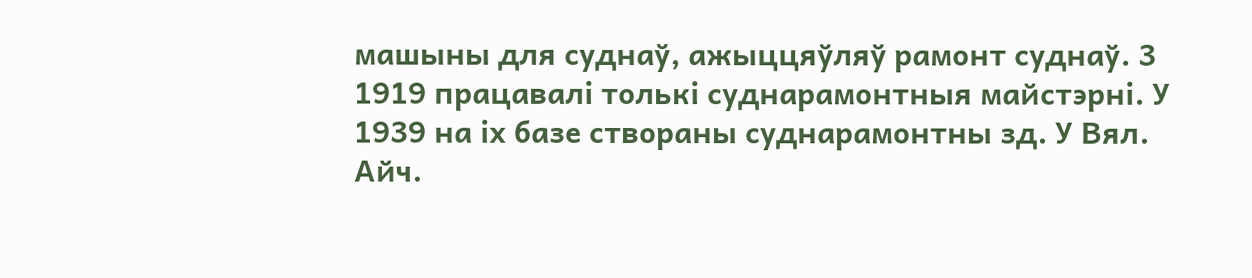машыны для суднаў, ажыццяўляў рамонт суднаў. 3 1919 працавалі толькі суднарамонтныя майстэрні. У 1939 на іх базе створаны суднарамонтны зд. У Вял. Айч.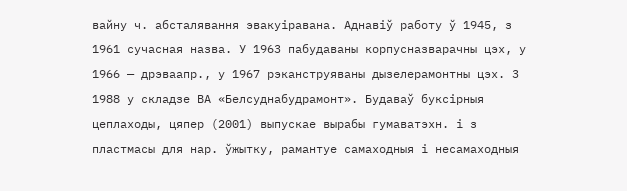вайну ч. абсталявання эвакуіравана. Аднавіў работу ў 1945, з 1961 сучасная назва. У 1963 пабудаваны корпусназварачны цэх, у 1966 — дрэваапр., у 1967 рэканструяваны дызелерамонтны цэх. 3 1988 у складзе ВА «Белсуднабудрамонт». Будаваў буксірныя цеплаходы, цяпер (2001) выпускае вырабы гумаватэхн. і з пластмасы для нар. ўжытку, рамантуе самаходныя і несамаходныя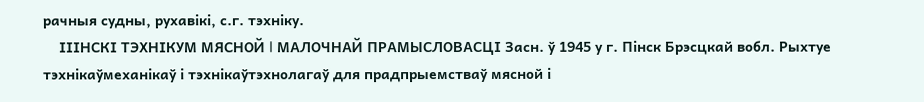рачныя судны, рухавікі, с.г. тэхніку.
    ІІІНСКІ ТЭХНІКУМ МЯСНОЙ I МАЛОЧНАЙ ПРАМЫСЛОВАСЦІ Засн. ў 1945 у г. Пінск Брэсцкай вобл. Рыхтуе тэхнікаўмеханікаў і тэхнікаўтэхнолагаў для прадпрыемстваў мясной і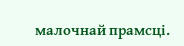малочнай прамсці.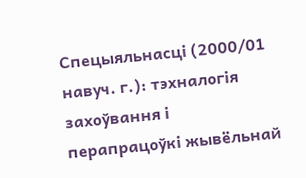Спецыяльнасці (2000/01 навуч. г.): тэхналогія захоўвання і перапрацоўкі жывёльнай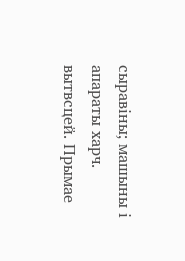сыравіны; машыны і апараты харч. вытвсцей. Прымае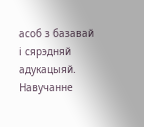асоб з базавай і сярэдняй адукацыяй. Навучанне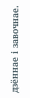дзённае і завочнае.